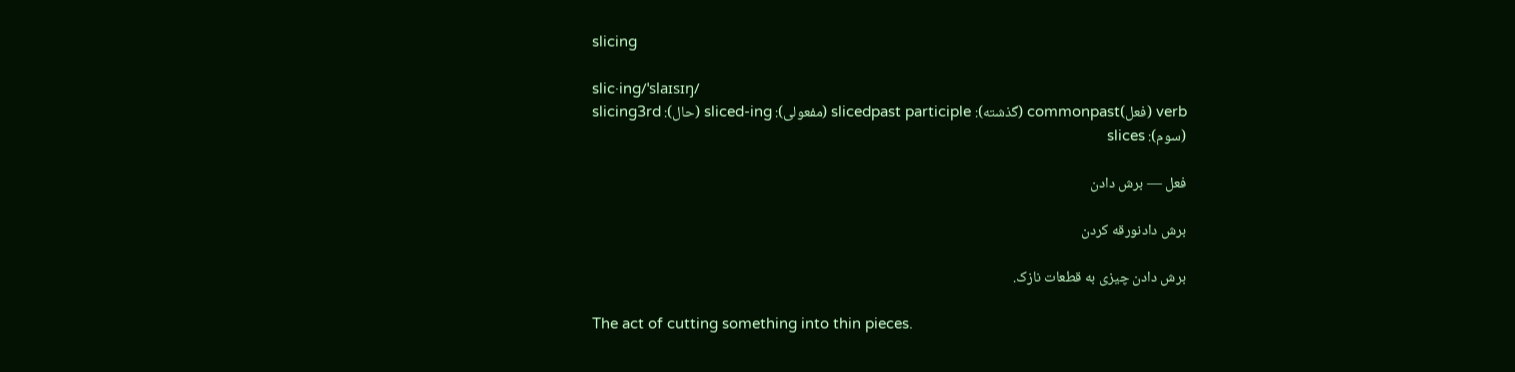slicing

slic·ing/ˈslaɪsɪŋ/
verb (فعل)commonpast (گذشته): slicedpast participle (مفعولی): sliced-ing (حال): slicing3rd (سوم): slices

فعل — برش دادن

برش دادنورقه کردن

برش دادن چیزی به قطعات نازک.

The act of cutting something into thin pieces.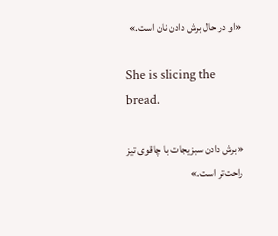«او در حال برش دادن نان است.»

She is slicing the bread.

«برش دادن سبزیجات با چاقوی تیز راحت‌تر است.»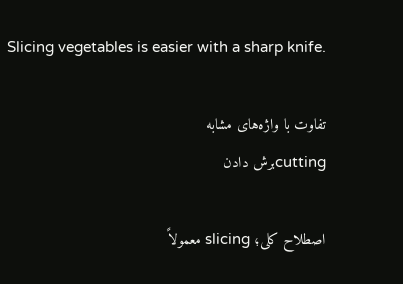Slicing vegetables is easier with a sharp knife.

تفاوت با واژه‌های مشابه
cuttingبرش دادن

اصطلاح کلی؛ slicing معمولاً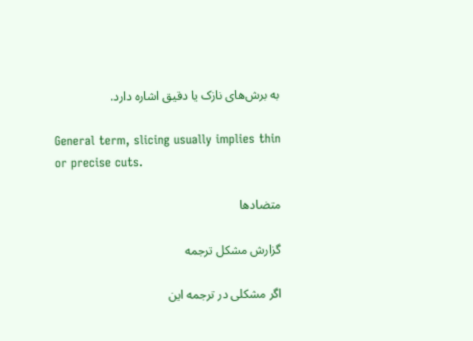به برش‌های نازک یا دقیق اشاره دارد.

General term, slicing usually implies thin or precise cuts.

متضادها

گزارش مشکل ترجمه

اگر مشکلی در ترجمه این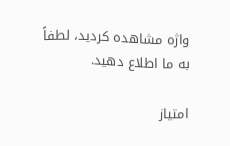واژه مشاهده کردید، لطفاً به ما اطلاع دهید.

امتیاز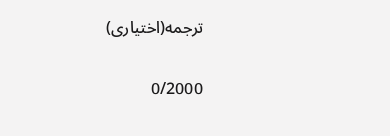ترجمه(اختیاری)

0/2000